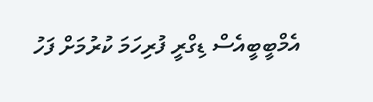އެމްބީބީއެސް ޑިގްރީ ފުރިހަމަ ކުރުމަށް ފަހު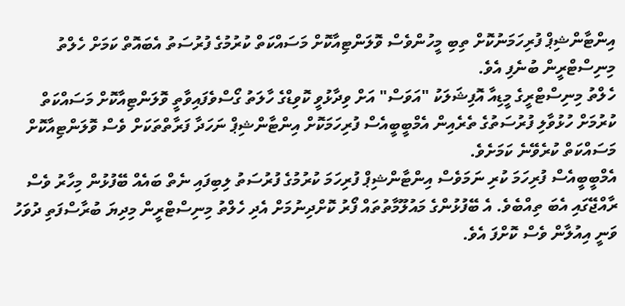އިންޓާންޝިޕް ފުރިހަމަނުކޮށް ތިބި މީހުންވެސް ވޮލަންޓިއާކޮށް މަސައްކަތް ކުރުމުގެ ފުރުސަތު އެބައޮތް ކަމަށް ހެލްތު މިނިސްޓްރީން ބުނެފި އެވެ.
ހެލްތު މިނިސްޓްރީގެ މީޑިއާ އޮފިޝަލަކު "އަވަސް" އަށް ވިދާޅުވީ ކޮވިޑްގެ ހާލަތު ގޯސްވެފައިވާތީ ވޮލަންޓިއާކޮށް މަސައްކަތް ކުރުމަށް ހުޅުވާލި ފުރުސަތުގެ ތެރެއިން އެމްބީބީއެސް ފުރިހަމަކޮށް އިންޓާންޝިޕް ނަހަދާ ފަރާތްތަކަށް ވެސް ވޮލަންޓިއާކޮށް މަސައްކަތް ކުރެވޭނެ ކަމަށެވެ.
އެމްބީބީއެސް ފުރިހަމަ ކުރި ނަމަވެސް އިންޓާންޝިޕް ފުރިހަމަ ކުރުމުގެ ފުރުސަތު ލިބިފައި ނެތް ބައެއް ބޭފުޅުން މިހާރު ވެސް ރާއްޖޭގައި އެބަ ތިއްބެވެ. އެ ބޭފުޅުންގެ މައުލޫމާތުތައް ފޯރު ކޮށްދިނުމަށް އެދި ހެލްތު މިނިސްޓްރީން މިދިޔަ ބުރާސްފަތި ދުވަހު ވަނީ އިއުލާން ވެސް ކޮށްފަ އެވެ.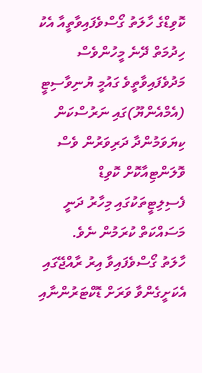ކޮވިޑްގެ ހާލަތު ގޯސްވެފައިވާތީއާ އެކު ހިދުމަތް ދޭނެ މީހުންވެސް މަދުވެފައިވާތީވެ ގައުމީ ޔުނިވާސިޓީ (އެމްއެންޔޫ)ގައި ނަރުސްކަން ކިޔަވަމުންދާ ދަރިވަރުން ވެސް ވޮލަންޓިއާކޮށް ކޮވިޑް ފެސިލިޓީތަކުގައި މިހާރު ދަނީ މަސައްކަތް ކުރަމުން ނެވެ.
ހާލަތު ގޯސްވެފައިވާ އިރު ރާއްޖޭގައި އެކަށީގެންވާ ވަރަށް ޑޮކްޓަރުންނާއި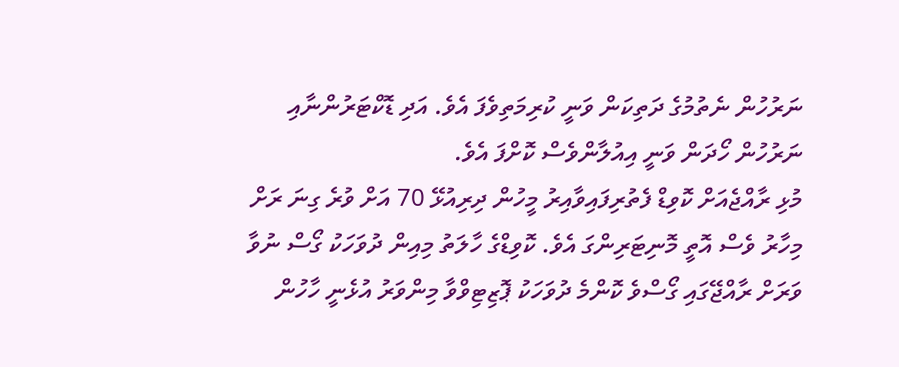ނަރުހުން ނެތުމުގެ ދަތިކަން ވަނީ ކުރިމަތިވެފަ އެވެ. އަދި ޑޮކްޓަރުންނާއި ނަރުހުން ހޯދަން ވަނީ އިއުލާންވެސް ކޮށްފަ އެވެ.
މުޅި ރާއްޖެއަށް ކޮވިޑް ފެތުރިފައިވާއިރު މީހުން ދިރިއުޅޭ 70 އަށް ވުރެ ގިނަ ރަށް މިހާރު ވެސް އޮތީ މޮނިޓަރިންގަ އެވެ. ކޮވިޑްގެ ހާލަތު މިއިން ދުވަހަކު ގޯސް ނުވާ ވަރަށް ރާއްޖޭގައި ގޯސްވެ ކޮންމެ ދުވަހަކު ޕޮޒިޓިވްވާ މިންވަރު އުޅެނީ ހާހުން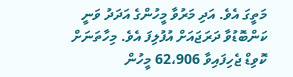މަތީގަ އެވެ. އަދި މަރުވާ މީހުންގެ އަދަދު ވަނީ ކަންބޮޑުވާ ދަރަޖައަށް އުފުލިފަ އެވެ. މިހާތަނަށް ކޮވިޑް ޖެހިފައިވާ 62،906 މީހުން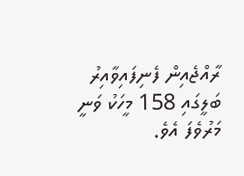ރާއްޖެއިން ފެނިފައިވާއިރު ބަލީގައި 158 މީހަކު ވަނީ މަރުވެފަ އެވެ.